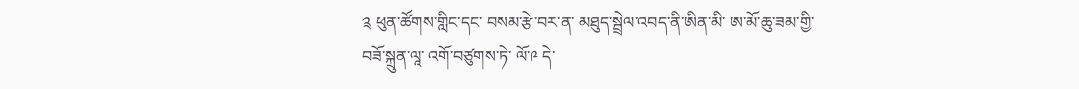༉ ཕུན་ཚོགས་གླིང་དང་ བསམ་རྩེ་བར་ན་ མཐུད་སྦྲེལ་འབད་ནི་ཨིན་མི་ ཨ་མོ་ཆུ་ཟམ་གྱི་ བཟོ་སྐྲུན་ལཱ་ འགོ་བཙུགས་ཏེ་ ལོ་༩ དེ་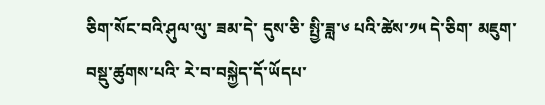ཅིག་སོང་བའི་ཤུལ་ལུ་ ཟམ་དེ་ དུས་ཅི་ སྤྱི་ཟླ་༦ པའི་ཚེས་༡༥ དེ་ཅིག་ མཇུག་བསྡུ་ཚུགས་པའི་ རེ་བ་བསྐྱེད་དོ་ཡོདཔ་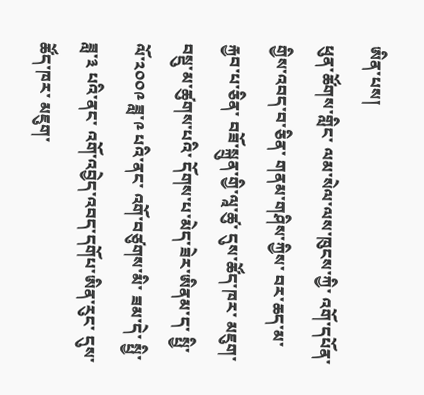ཨིན་པས།
ཕུན་ཚོགས་གླིང་ ལམ་སེལ་ལས་ཁུངས་ཀྱི་ འགོ་དཔོན་གྱིས་འབད་བ་ཅིན་ གནམ་གཤིས་ཀྱིས་ བར་ཆད་མ་རྐྱབ་པ་ཅིན་ བཟོ་སྐྲུན་གྱི་ལཱ་ཚུ་ དུས་ཚོད་ཁར་ མཇུག་བསྡུ་མ་ཚུགས་པའི་ དོགས་པ་མེད་ཟེར་ཨིནམ་ད་ སྤྱི་ལོ་༢༠༠༩ ཟླ་༩ པའི་ནང་ འགོ་བཙུགས་མི་ ཟམ་དེ་ སྤྱི་ཟླ་༣ པའི་ནང་ འགོ་འབྱེད་འབད་དགོཔ་ཨིན་རུང་ དུས་ཚོད་ཁར་ མཇུག་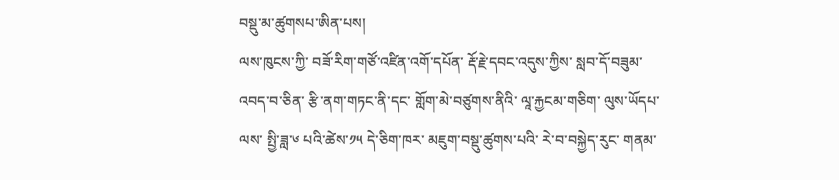བསྡུ་མ་ཚུགསཔ་ཨིན་པས།
ལས་ཁུངས་ཀྱི་ བཟོ་རིག་གཙོ་འཛིན་འགོ་དཔོན་ རྡོ་རྗེ་དབང་འདུས་ཀྱིས་ སླབ་དོ་བཟུམ་འབད་བ་ཅིན་ རྩི་ནག་གཏང་ནི་དང་ གློག་མེ་བཙུགས་ནིའི་ ལཱ་རྐྱངམ་གཅིག་ ལུས་ཡོདཔ་ལས་ སྤྱི་ཟླ་༦ པའི་ཚེས་༡༥ དེ་ཅིག་ཁར་ མཇུག་བསྡུ་ཚུགས་པའི་ རེ་བ་བསྐྱེད་རུང་ གནམ་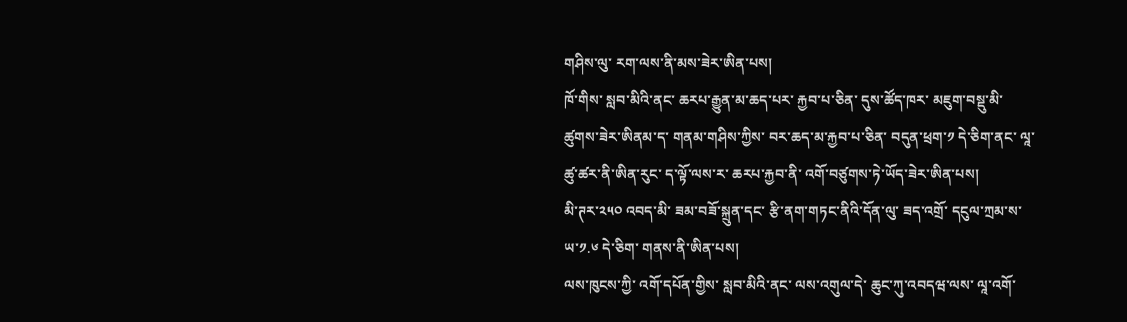གཤིས་ལུ་ རག་ལས་ནི་མས་ཟེར་ཨིན་པས།
ཁོ་གིས་ སླབ་མིའི་ནང་ ཆརཔ་རྒྱུན་མ་ཆད་པར་ རྐྱབ་པ་ཅིན་ དུས་ཚོད་ཁར་ མཇུག་བསྡུ་མི་ཚུགས་ཟེར་ཨིནམ་ད་ གནམ་གཤིས་ཀྱིས་ བར་ཆད་མ་རྐྱབ་པ་ཅིན་ བདུན་ཕྲག་༡ དེ་ཅིག་ནང་ ལཱ་ཚུ་ཚར་ནི་ཨིན་རུང་ ད་ལྟོ་ལས་ར་ ཆརཔ་རྐྱབ་ནི་ འགོ་བཙུགས་ཏེ་ཡོད་ཟེར་ཨིན་པས།
མི་ཊར་༢༥༠ འབད་མི་ ཟམ་བཟོ་སྐྲུན་དང་ རྩི་ནག་གཏང་ནིའི་དོན་ལུ་ ཟད་འགྲོ་ དངུལ་ཀྲམ་ས་ཡ་༡.༦ དེ་ཅིག་ གནས་ནི་ཨིན་པས།
ལས་ཁུངས་ཀྱི་ འགོ་དཔོན་གྱིས་ སླབ་མིའི་ནང་ ལས་འགུལ་དེ་ ཆུང་ཀུ་འབདཝ་ལས་ ལཱ་འགོ་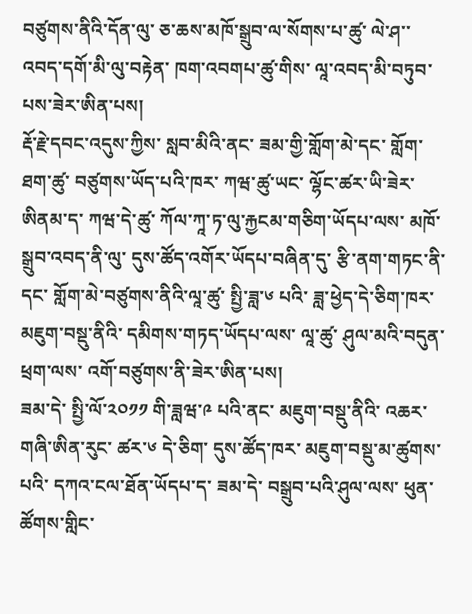བཙུགས་ནིའི་དོན་ལུ་ ཅ་ཆས་མཁོ་སྒྲུབ་ལ་སོགས་པ་ཚུ་ ལེ་ཤ་་འབད་དགོ་མི་ལུ་བརྟེན་ ཁག་འབགཔ་ཚུ་གིས་ ལཱ་འབད་མི་བཏུབ་པས་ཟེར་ཨིན་པས།
རྡོ་རྗེ་དབང་འདུས་ཀྱིས་ སླབ་མིའི་ནང་ ཟམ་གྱི་གློག་མེ་དང་ གློག་ཐག་ཚུ་ བཙུགས་ཡོད་པའི་ཁར་ ཀཝ་ཚུ་ཡང་ ལྷོང་ཚར་ཡི་ཟེར་ཨིནམ་ད་ ཀཝ་དེ་ཚུ་ ཀོལ་ཀཱ་ཏ་ལུ་རྐྱངམ་གཅིག་ཡོདཔ་ལས་ མཁོ་སྒྲུབ་འབད་ནི་ལུ་ དུས་ཚོད་འགོར་ཡོདཔ་བཞིན་དུ་ རྩི་ནག་གཏང་ནི་དང་ གློག་མེ་བཙུགས་ནིའི་ལཱ་ཚུ་ སྤྱི་ཟླ་༦ པའི་ ཟླ་ཕྱེད་དེ་ཅིག་ཁར་ མཇུག་བསྡུ་ནིའི་ དམིགས་གཏད་ཡོདཔ་ལས་ ལཱ་ཚུ་ ཤུལ་མའི་བདུན་ཕྲག་ལས་ འགོ་བཙུགས་ནི་ཟེར་ཨིན་པས།
ཟམ་དེ་ སྤྱི་ལོ་༢༠༡༡ གི་ཟླཝ་༩ པའི་ནང་ མཇུག་བསྡུ་ནིའི་ འཆར་གཞི་ཨིན་རུང་ ཚར་༦ དེ་ཅིག་ དུས་ཚོད་ཁར་ མཇུག་བསྡུ་མ་ཚུགས་པའི་ དཀའ་ངལ་ཐོན་ཡོདཔ་ད་ ཟམ་དེ་ བསྒྲུབ་པའི་ཤུལ་ལས་ ཕུན་ཚོགས་གླིང་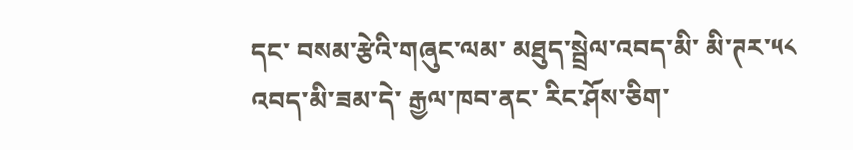དང་ བསམ་རྩེའི་གཞུང་ལམ་ མཐུད་སྦྲེལ་འབད་མི་ མི་ཊར་༥༨ འབད་མི་ཟམ་དེ་ རྒྱལ་ཁབ་ནང་ རིང་ཤོས་ཅིག་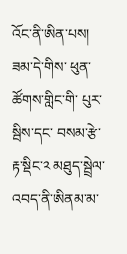འོང་ནི་ཨིན་པས།
ཟམ་དེ་གིས་ ཕུན་ཚོགས་གླིང་གི་ པུར་སྦིས་དང་ བསམ་རྩེ་རྟ་སྡིང་༢ མཐུད་སྦྲེལ་འབད་ནི་ཨིནམ་མ་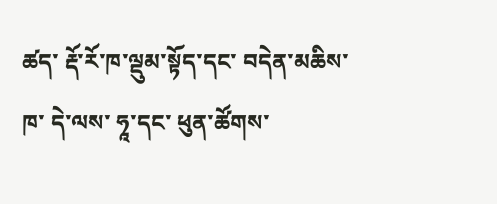ཚད་ རྡོ་རོ་ཁ་ལྡུམ་སྟོད་དང་ བདེན་མཆིས་ཁ་ དེ་ལས་ ཧཱ་དང་ ཕུན་ཚོགས་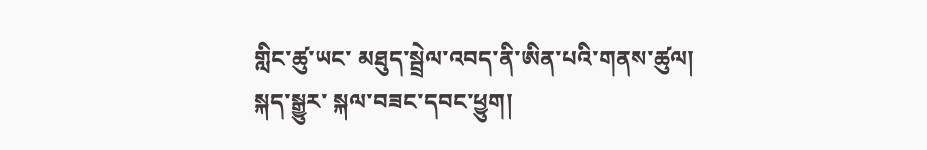གླིང་ཚུ་ཡང་ མཐུད་སྦྲེལ་འབད་ནི་ཨིན་པའི་གནས་ཚུལ།
སྐད་སྒྱུར་ སྐལ་བཟང་དབང་ཕྱུག།